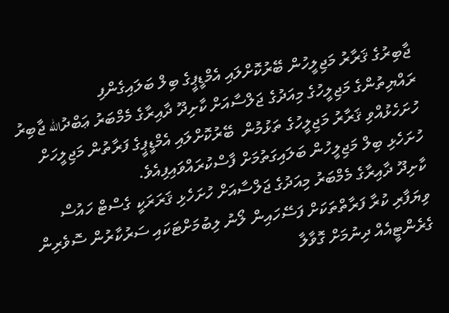ޖާބިރުގެ ޤަރާރު މަޖިލީހުން ބޭރުކޮށްލައި އެމްޑީޕީގެ ބިލް ބަލައިގެންފި
ރައްޔިތުންގެ މަޖިލީހުގެ މިއަދުގެ ޖަލްސާއަށް ކާށިދޫ ދާއިރާގެ މެމްބަރު ޢަބްދުالله ޖާބިރު ހުށަހެޅުއްވި ޤަރާރު މަޖިލީހުގެ ތަޅުމުން  ބޭރުކޮށްލައި އެމްޑީޕީގެ ފަރާތުން މަޖިލީހަށް ހުށަހެޅި ބިލް މަޖިލީހުން ބަލައިގަތުމަށް ފާސްކުރައްވައިފިއެވެ.
ކާށިދޫ ދާއިރާގެ މެމްބަރު މިއަދުގެ ޖަލްސާއަށް ހުށަހެޅި ޤަރަރަކީ ގެސްޓް ހައުސް ވިޔަފާރި ކުރާ ފަރާތްތަކަށް ފަސޭހައިން ލޯނު ލިބުމަށްޓަކައި ސަރުކާރުން ސޮވެރިން ގެރެންޓީއެއް ދިނުމަށް ގޮވާލާ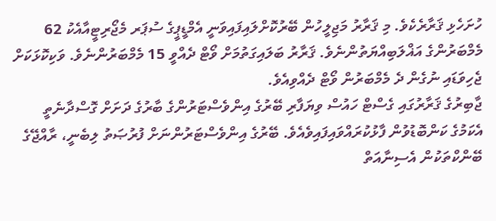ހުށަހެޅި ޤަރާރެކެވެ. މި ޤަރާރު މަޖިލީހުން ބޭރުކޮށްލައިފައިވަނީ އެމްޑީޕީގެ ސުޕަރ މެޖޯރިޓީއާއެކު 62 މެމްބަރުންގެ އަޣްލަބިއްޔަތުންނެވެ. ޤަރާރު ބަލައިގަތުމަށް ވޯޓް ދެއްވީ 15 މެމްބަރުންނެވެ. ވަކިކޮޅަކަށް ޖެހިވަޑައި ނުގެން ދެ މެމްބަރުން ވޯޓް ދެއްވިއެވެ.
ޖާބިރުގެ ޤަރާރުގައި ގެސްޓް ހައުސް ވިޔަފާރި ބޭރުގެ އިންވެސްޓަރުންގެ ބާރުގެ ދަށަށް ގޮސްދާނެތީ އެކަމުގެ ކަންބޮޑުވުން ފާޅުކުރައްވައިފައިވެއެވެ. ބޭރުގެ އިންވެސްޓަރުންނަށް ފުރުޞަތު ލިބެނީ، ރާއްޖޭގެ ބޭންކްތަކުން އެސިނާއަތް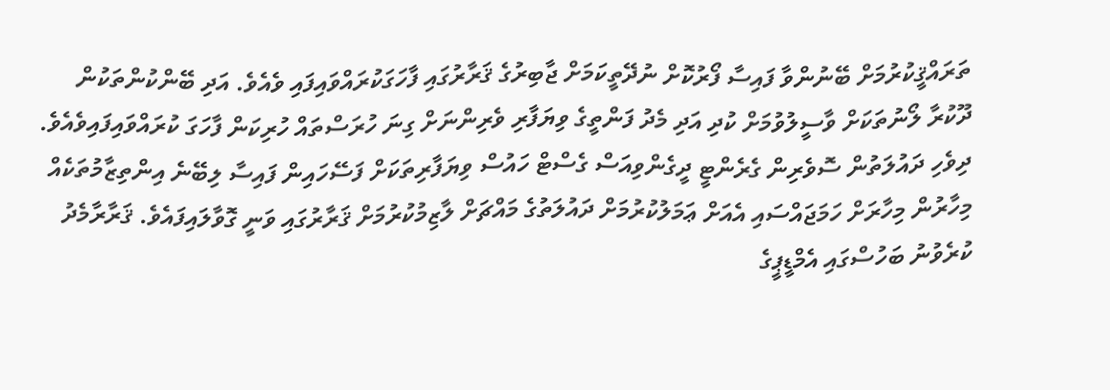ތަރައްޤީކުރުމަށް ބޭނުންވާ ފައިސާ ފޯރުކޮށް ނުދޭތީކަމަށް ޖާބިރުގެ ޤަރާރުގައި ފާހަގަކުރައްވައިފައި ވެއެވެ. އަދި ބޭންކުންތަކުން ދޫކުރާ ލޯނުތަކަށް ވާސީލުވުމަށް ކުދި އަދި މެދު ފަންތީގެ ވިޔަފާރި ވެރިންނަށް ގިނަ ހުރަސްތައް ހުރިކަން ފާހަގަ ކުރައްވައިފައިވެއެވެ. ދިވެހި ދައުލަތުން ސޮވެރިން ގެރެންޓީ ދީގެންވިއަސް ގެސްޓް ހައުސް ވިޔަފާރިތަކަށް ފަސޭހައިން ފައިސާ ލިބޭނެ އިންތިޒާމުތަކެއް މިހާރުން މިހާރަށް ހަމަޖައްސައި އެއަށް ޢަމަލުކުރުމަށް ދައުލަތުގެ މައްޗަށް ލާޒިމުކުރުމަށް ޤަރާރުގައި ވަނީ ގޮވާލައިފައެވެ. ޤަރާރާމެދު ކުރެވުނު ބަހުސްގައި އެމްޑީޕީގެ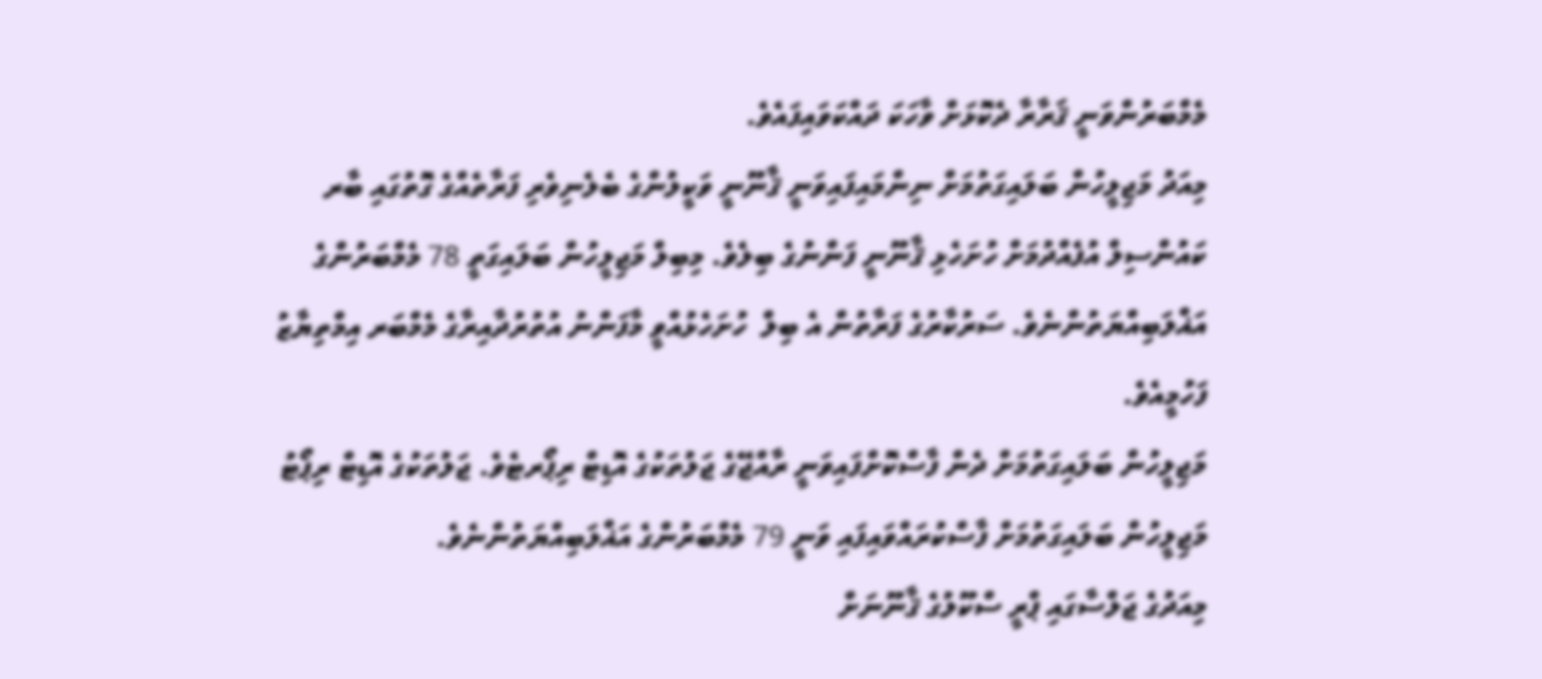މެމްބަރުންވަނީ ޤަރާރާ ދެކޮޅަށް ވާހަކަ ދައްކަވައިފައެވެ.
މިއަދު މަޖިލީހުން ބަލައިގަތުމަށް ނިންމައިފައިވަނީ ޤާނޫނީ ވަކީލުންގެ ބެލެނިވެރި ފަރާތެއްގެ ގޮތުގައި ބާރ ކައުންސިލް އުފެއްދުމަށް ހުށަހެޅި ޤާނޫނީ ފަންނުގެ ބިލެވެ. މިބިލް މަޖިލީހުން ބަލައިގަތީ 78 މެމްބަރުންގެ އަޣްލަބިއްޔަތުންނެވެ. ސަރުކާރުގެ ފަރާތުން އެ ބިލް  ހުށަހެޅުއްވީ މާފަންނު އުތުރުދާއިރާގެ މެމްބަރ އިމްތިޔާޒު ފަހުމީއެވެ.
މަޖިލީހުން ބަލައިގަތުމަށް ދެން ފާސްކޮށްފައިވަނީ ރާއްޖޭގެ ޖަލުތަކުގެ އޮޑިޓް ރިޕޯރޓެވެ. ޖަލުތަކުގެ އޮޑިޓް ރިޕޯޓު މަޖިލީހުން ބަލައިގަތުމަށް ފާސްކުރައްވައިފައި ވަނީ 79 މެމްބަރުންގެ އަޣްލަބިއްޔަތުންނެވެ.
މިއަދުގެ ޖަލްސާގައި ޕްރީ ސްކޫލުގެ ޤާނޫނަށް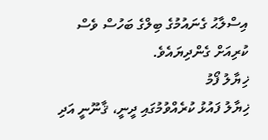އިސްލާޙު ގެނައުމުގެ ބިލްގެ ބަހުސް ވެސް ކުރިއަށް ގެންދިޔައެވެ.
ޚިޔާލު ފޯމު
ޚިޔާލު ފައުޅު ކުރެއްވުމުގައި ދީނީ، ޤާނޫނީ އަދި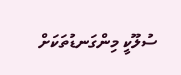ސުލޫކީ މިންގަނޑުތަކަށް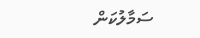ސަމާލުކަން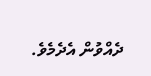ދެއްވުން އެދެމެވެ.